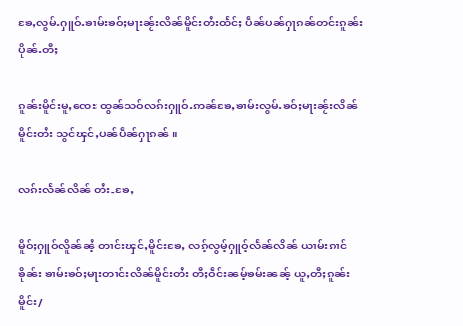ၶႄႇလွမ်ႉႁူဝ်ႉၶၢမ်းၶဝ်ႈမႃးၼႂ်းလိၼ်မိူင်းတႆးထႅင်ႈ ပဵၼ်ပၼ်ႁႃၵၼ်တင်းၵူၼ်းပိုၼ်ႉတီႈ

ၵူၼ်းမိူင်းမူႇၸေႊ ထွၼ်သဝ်လၵ်းႁူဝ်ႉဢၼ်ၶႄႇၶၢမ်းလွမ်ႉၶဝ်ႈမႃးၼႂ်းလိၼ်မိူင်းတႆး သွင်ၾင်ႇပၼ်ပဵၼ်ႁႃၵၼ် ။

လၵ်းလႅၼ်လိၼ် တႆး-ၶႄႇ

မိူဝ်ႈႁူဝ်လိူၼ်ၼႆ့ တၢင်းၾင်ႇမိူင်းၶႄႇ လၵ့်လွမ့်ႁူဝ့်လႅၼ်လိၼ် ယၢမ်းၵၢင်ၶိုၼ်း ၶၢမ်းၶဝ်ႈမႃးတၢင်းလိၼ်မိူင်းတႆး တီႈဝဵင်းၼမ့်ၶမ်းၼၼ့် ယူႇတီႈၵူၼ်းမိူင်း/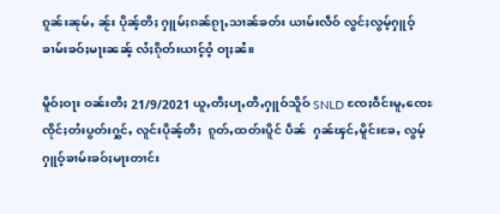ၵူၼ်းၼုမ်ႇ ၼႂ်း ပိုၼ့်တီႈ ႁူမ်ႈၵၼ်ၵႂႃႇသၢၼ်ၶတ်း ယၢမ်းလဵဝ် လွင်ႈလွမ့်ႁူဝ့်ၶၢမ်းၶဝ်ႈမႃးၼၼ့် လႆႈၵိုတ်းယၢင့်ဝႆ့ ဝႃႈၼႆ။

မိူဝ်ႈဝႃး ဝၼ်းတီႈ 21/9/2021 ယူႇတီႈပႃႇတီႇႁူဝ်သိူဝ် SNLD ၸႄႈဝဵင်းမူႇၸေႊ ၸိုင်ႈတႆးပွတ်းႁွင်ႇ လူင်းပိုၼ့်တီႈ  ၵူတ်ႇထတ်းပိူင် ပဵၼ်  ႁၼ်ၾင်ႇမိူင်းၶႄႇ လွမ့်ႁူဝ့်ၶၢမ်းၶဝ်ႈမႃးတၢင်း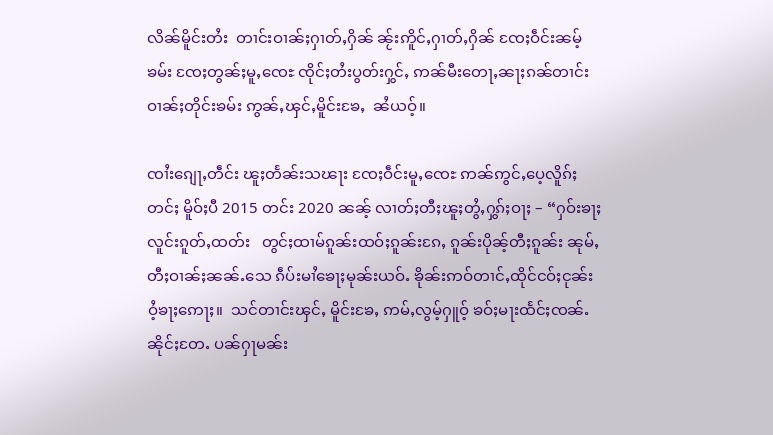လိၼ်မိူင်းတႆး  တၢင်းဝၢၼ်ႈႁၢတ်ႇႁိၼ် ၼႂ်းဢိူင်ႇႁၢတ်ႇႁိၼ် ၸႄႈဝဵင်းၼမ့်ၶမ်း ၸႄႈတွၼ်ႈမူႇၸေႊ ၸိုင်ႈတႆးပွတ်းႁွင်ႇ ဢၼ်မီးတေႃႇၼႃႈၵၼ်တၢင်းဝၢၼ်ႈတိုင်းၶမ်း ဢွၼ်ႇၾင်ႇမိူင်းၶႄႇ  ၼႆယဝ့်။

ၸၢႆးၵျေႃႇတဵင်း ၽူႈတႅၼ်းသၽႃး ၸႄႈဝဵင်းမူႇၸေႊ ဢၼ်ဢွင်ႇပေ့လိူၵ်ႈတင်ႈ မိူဝ်ႈပီ 2015 တင်း 2020 ၼၼ့် လၢတ်ႈတီႈၽူႈတွႆႇႁွၵ်ႈဝႃႈ – “ႁဝ်းၶႃႈ လူင်းၵူတ်ႇထတ်း   တွင်ႈထၢမ်ၵူၼ်းထဝ်ႈၵူၼ်းၵႄႇ ၵူၼ်းပိုၼ့်တီႈၵူၼ်း ၼုမ်ႇ  တီႈဝၢၼ်ႈၼၼ်ႉသေ ၵဵပ်းမၢႆၶေႃႈမုၼ်းယဝ်ႉ ၶိုၼ်းဢဝ်တၢင်ႇထိုင်ငဝ်ႈငုၼ်းဝႆ့ၶႃႈဢေႃႈ။  သင်တၢင်းၾင်ႇ မိူင်းၶႄႇ ဢမ်ႇလွမ့်ႁူဝ့် ၶဝ်ႈမႃးထႅင်ႈၸၼ်ႉၼိုင်ႈတႄႉ ပၼ်ႁႃမၼ်း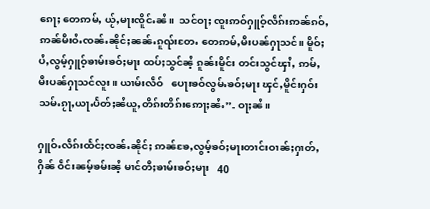ၵေႃႈ တေဢမ်ႇ ယႂ်ႇမႃးၸိူင်ႉၼႆ။  သင်ဝႃႈ ၸူးဢဝ်ႁူဝ့်လဵၵ်းဢၼ်ၵဝ်ႇ ဢၼ်မီးဝႆႉၸၼ်ႉၼိုင်ႈၼၼ်ႉၵူၺ်းတႄႉ တေဢမ်ႇမီးပၼ်ႁႃသင်။ မိူဝ်ႈပႆႇလွမ့်ႁူဝ့်ၶၢမ်းၶဝ်ႈမႃး ထပ်ႈသွင်ၼႆ့ ၵူၼ်းမိူင်း တင်းသွင်ၾၢႆႇ ဢမ်ႇမီးပၼ်ႁႃသင်လူး။ ယၢမ်းလဵဝ်   ပေႃးၶဝ်လွမ်ႉၶဝ်ႈမႃး ၾင်ႇမိူင်းႁဝ်းသမ်ႉၵႂႃႇယႃႉပႅတ်ႈၼႆယူႇတိၵ်းတိၵ်းဢေႃႈၼႆႉ”- ဝႃႈၼႆ။

ႁူဝ်ႉလဵၵ်းထႅင်ႈၸၼ်ႉၼိုင်ႈ ဢၼ်ၶႄႇလွမ့်ၶဝ်ႈမႃးတၢင်းဝၢၼ်ႈႁၢတ်ႇႁိၼ် ဝဵင်းၼမ့်ၶမ်းၼႆ့ မၢင်တီႈၶၢမ်းၶဝ်ႈမႃး   40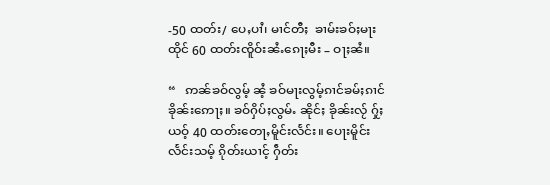-50 ထတ်း/ ပေႇပၢႆ၊ မၢင်တီႈ  ၶၢမ်းၶဝ်ႈမႃးထိုင် 60 ထတ်းၸိူဝ်းၼႆႉၵေႃႈမီး – ဝႃႈၼႆ။

“   ဢၼ်ၶဝ်လွမ့် ၼႆ့ ၶဝ်မႃးလွမ့်ၵၢင်ၶမ်ႈၵၢင်ၶိုၼ်းဢေႃႈ။ ၶဝ်ႁိပ်ႈလွမ်ႉ ၼိုင်ႈ ၶိုၼ်းလႂ် ႁႂ်ႈယဝ့် 40 ထတ်းတေႃႇမိူင်းလႅင်း။ ပေႃးမိူင်းလႅင်းသမ့် ၵိုတ်းယၢင့် ႁဵတ်း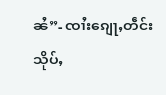ၼႆ”- ၸၢႆးၵျေႃႇတဵင်း သိုပ်ႇ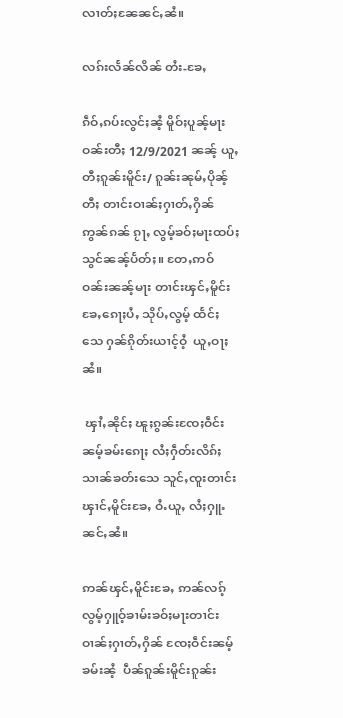လၢတ်ႈၼႄၼင်ႇၼႆ။

လၵ်းလႅၼ်လိၼ် တႆး-ၶႄႇ

ၵဵဝ်ႇၵပ်းလွင်ႈၼႆ့ မိူဝ်ႈပူၼ့်မႃး ဝၼ်းတီႈ 12/9/2021 ၼၼ့် ယူႇတီႈၵူၼ်းမိူင်း/ ၵူၼ်းၼုမ်ႇပိုၼ့်တီႈ တၢင်းဝၢၼ်ႈႁၢတ်ႇႁိၼ် ဢွၼ်ၵၼ် ၵႂႃႇ လွမ့်ၶဝ်ႈမႃးထပ်ႈသွင်ၼၼ့်ပႅတ်ႈ။ တႄႇဢဝ် ဝၼ်းၼၼ့်မႃး တၢင်းၾင်ႇမိူင်းၶႄႇၵေႃႈပႆႇ သိုပ်ႇလွမ့် ထႅင်ႈ သေ ႁၼ်ၵိုတ်းယၢင့်ဝႆ့  ယူႇဝႃႈၼႆ။

 ၾၢႆႇၼိုင်ႈ ၽူႈၵွၼ်းၸႄႈဝဵင်းၼမ့်ၶမ်းၵေႃႈ လႆႈႁဵတ်းလိၵ်ႈသၢၼ်ၶတ်းသေ သူင်ႇၸူးတၢင်းၾၢင်ႇမိူင်းၶႄႇ ဝႆႉယူႇ လႆႈႁူႉၼင်ႇၼႆ။

ဢၼ်ၾင်ႇမိူင်းၶႄႇ ဢၼ်လၵ့်လွမ့်ႁူဝ့်ၶၢမ်းၶဝ်ႈမႃးတၢင်းဝၢၼ်ႈႁၢတ်ႇႁိၼ် ၸႄႈဝဵင်းၼမ့်ၶမ်းၼႆ့  ပဵၼ်ၵူၼ်းမိူင်းၵူၼ်း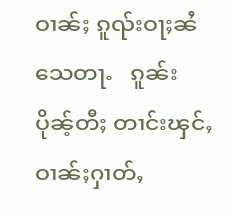ဝၢၼ်ႈ ၵူၺ်းဝႃႈၼႆသေတႃႉ   ၵူၼ်းပိုၼ့်တီႈ တၢင်းၾင်ႇဝၢၼ်ႈႁၢတ်ႇ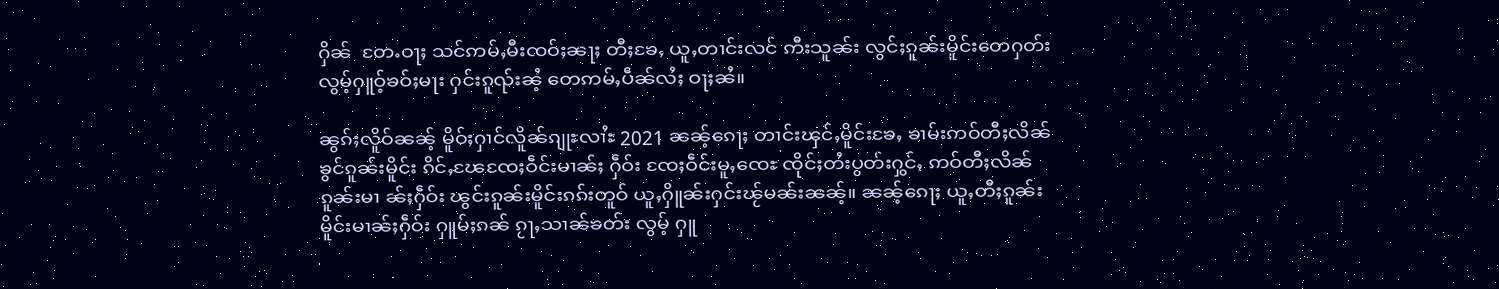ႁိၼ်  တႄႉဝႃႈ သင်ဢမ်ႇမီးၸဝ်ႈၼႃႈ တီႈၶႄႇ ယူႇတၢင်းလင် ဢီးသူၼ်း လွင်ႈၵူၼ်းမိူင်းတေႁတ်းလွမ့်ႁူဝ့်ၶဝ်ႈမႃး ႁင်းၵူၺ်းၼႆ့ တေဢမ်ႇပဵၼ်လႆႈ ဝႃႈၼႆ။

ၼွၵ်ႈလိူဝ်ၼၼ့် မိူဝ်ႈႁၢင်လိူၼ်ၵျုႊလၢႆႊ 2021 ၼၼ့်ၵေႃႈ တၢင်းၾင်ႇမိူင်းၶႄႇ ၶၢမ်းဢဝ်တီႈလိၼ်ၶွင်ၵူၼ်းမိူင်း ၵိင်ႇၽႄၸႄႈဝဵင်းမၢၼ်ႈ ႁဵဝ်း ၸႄႈဝဵင်းမူႇၸေႊ ၸိုင်ႈတႆးပွတ်းႁွင်ႇ ဢဝ်တီႈလိၼ်ၵူၼ်းမၢ ၼ်ႈႁဵဝ်း ၽွင်းၵူၼ်းမိူင်းၵၵ်းတူဝ် ယူႇႁိူၼ်းႁင်းၽႂ်မၼ်းၼၼ့်။ ၼၼ့်ၵေႃႈ ယူႇတီႈၵူၼ်းမိူင်းမၢၼ်ႈႁဵဝ်း ႁူမ်ႈၵၼ် ၵႂႃႇသၢၼ်ၶတ်း လွမ့် ႁူ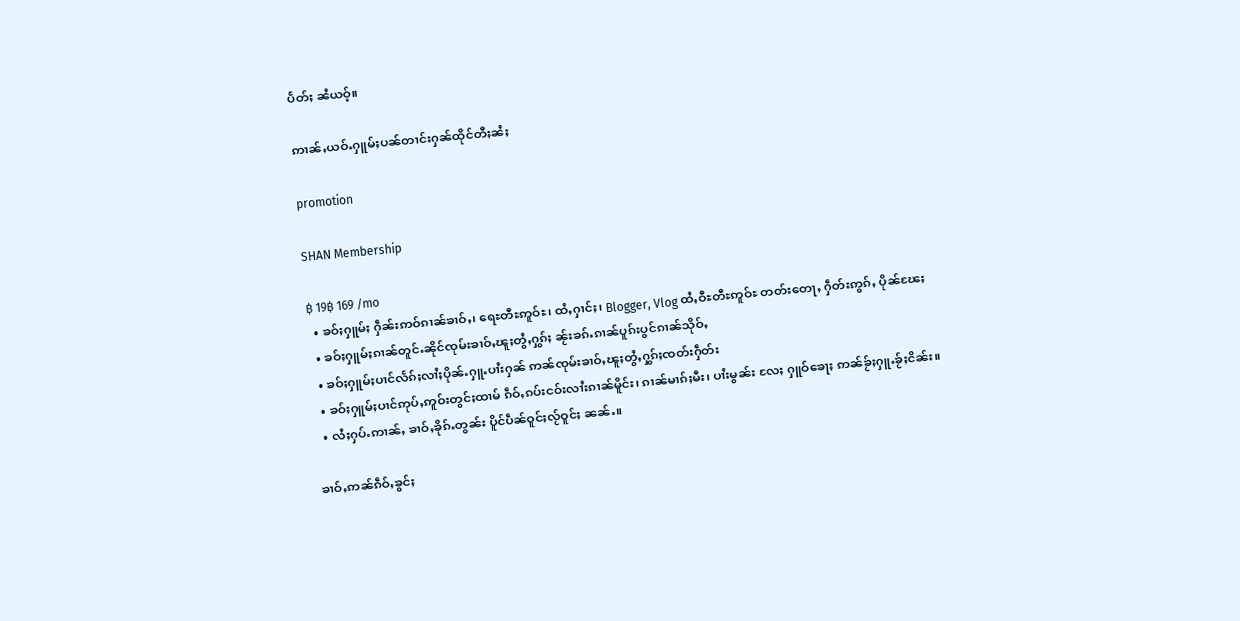ပႅတ်ႈ ၼႆယဝ့်။

ဢၢၼ်ႇယဝ်ႉႁူမ်ႈပၼ်တၢင်းႁၼ်ထိုင်တီႈၼႆႈ

promotion

SHAN Membership

฿ 19฿ 169 /mo
  • ၶဝ်ႈႁူမ်ႈ ႁဵၼ်းဢဝ်ၵၢၼ်ၶၢဝ်ႇ၊ ရေႊတီႊဢူဝ်ႊ၊ ထႆႇႁၢင်ႈ၊ Blogger, Vlog ထႆႇဝီႊတီႊဢူဝ်ႊ တတ်းတေႃႇ ႁဵတ်းဢွၵ်ႇ ပိုၼ်ၽႄႈ
  • ၶဝ်ႈႁူမ်ႈၵၢၼ်တူင်ႉၼိုင်ၸုမ်းၶၢဝ်ႇၽူႈတွႆႇႁွၵ်ႈ ၼႂ်းၶၵ်ႉၵၢၼ်ပူၵ်းပွင်ၵၢၼ်သိုဝ်ႇ
  • ၶဝ်ႈႁူမ်ႈပၢင်လႅၵ်ႈလၢႆႈပိုၼ်ႉႁူႉပၢႆးႁၼ် ဢၼ်ၸုမ်းၶၢဝ်ႇၽူႈတွႆႇႁွၵ်ႈၸတ်းႁဵတ်း
  • ၶဝ်ႈႁူမ်ႈပၢင်ဢုပ်ႇဢူဝ်းတွင်ႈထၢမ် ၵဵဝ်ႇၵပ်းငဝ်းလၢႆးၵၢၼ်မိူင်း၊ ၵၢၼ်မၢၵ်ႈမီး၊ ပၢႆးမွၼ်း လႄႈ ႁူဝ်ၶေႃႈ ဢၼ်ၶႂ်ႈႁူႉၶႂ်ႈငိၼ်း။
  • လႆႈႁပ်ႉဢၢၼ်ႇ ၶၢဝ်ႇၶိုၵ်ႉတွၼ်း ပိူင်ပဵၼ်ဝူင်ႈလႂ်ဝူင်ႈ ၼၼ်ႉ။

ၶၢဝ်ႇဢၼ်ၵဵဝ်ႇၶွင်ႈ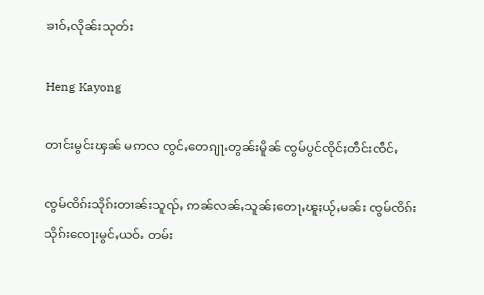ၶၢဝ်ႇလိုၼ်းသုတ်း

Heng Kayong

တၢင်းမွင်းၾၼ် မဢလ ၸွင်ႇတေၵျႃႉတွၼ်းမိူၼ် ၸွမ်ပွင်ၸိုင်ႈတဵင်းၸဵင်ႇ

ၸွမ်ၸိၵ်းသိုၵ်းတၢၼ်းသူၺ်ႇ ဢၼ်လၼ်ႇသူၼ်ႈတေႃႇၽူႈယႂ်ႇမၼ်း ၸွမ်ၸိၵ်းသိုၵ်းၸေႃးမွင်ႇယဝ်ႉ တမ်း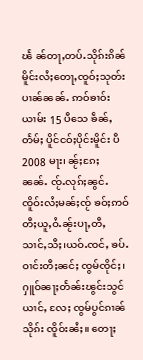ၽႅ ၼ်တႃႇတပ်ႉသိုၵ်းၵိၼ်မိူင်းလႆႈတေႃႇၸူဝ်ႈသုတ်းပၢၼ်ၼၼ်ႉ ဢဝ်ၶၢဝ်းယၢမ်း 15 ပီသေ ၶဵၼ်ႇတႅမ်ႈ ပိူင်ငဝ်ႈပိုင်းမိူင်း ပီ 2008 မႃး၊ ၼႂ်ႈၵႄႈၼၼ်ႉ ၸႂ်ႉလုၵ်ႈၼွင်ႉၸိူဝ်းလႆႈမၼ်ႈၸႂ် ၶဝ်ႈဢဝ်တီႈယူႇဝႆႉၼႂ်းပႃႇတီႇ သၢင်ႇသီႈ၊ယဝ်ႉၸင်ႇ ၶပ်ႉဝၢင်းတီႈၼင်ႈ ၸွမ်ၸိုင်ႈ၊ ႁူဝ်ၼႃႈတႅၼ်းၽွင်းသွင်ယၢင်ႇ လႄႈ ၸွမ်ပွင်ၵၢၼ်သိုၵ်း ၸိူဝ်းၼႆႈ။ တေႃႈ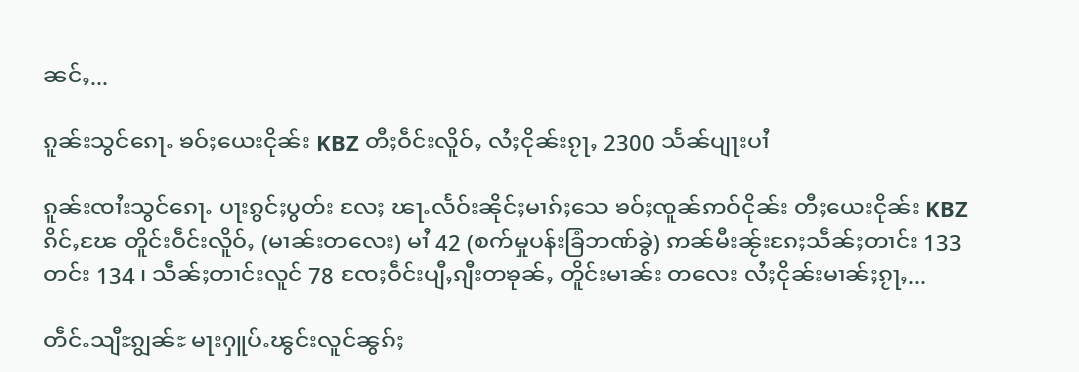ၼင်ႇ...

ၵူၼ်းသွင်ၵေႃႉ ၶဝ်ႈယေးငိုၼ်း KBZ တီႈဝဵင်းလိူဝ်ႇ လႆႈငိုၼ်းၵႂႃႇ 2300 သႅၼ်ပျႃးပၢႆ

ၵူၼ်းၸၢႆးသွင်ၵေႃႉ ပႃးၵွင်ႈပွတ်း လႄႈ ၽႃႉလႅဝ်းၼိုင်ႈမၢၵ်ႈသေ ၶဝ်ႈၸူၼ်ဢဝ်ငိုၼ်း တီႈယေးငိုၼ်း KBZ ၵိင်ႇၽႄ တိူင်းဝဵင်းလိူဝ်ႇ (မၢၼ်းတလေး) မၢႆ 42 (စက်မှုပန်းခြံဘဏ်ခွဲ) ဢၼ်မီးၼႂ်းၵႄႈသဵၼ်ႈတၢင်း 133 တင်း 134 ၊ သဵၼ်ႈတၢင်းလူင် 78 ၸႄႈဝဵင်းပျီႇၵျီးတၶုၼ်ႇ တိူင်းမၢၼ်း တလေး လႆႈငိုၼ်းမၢၼ်ႈၵႂႃႇ...

တဵင်ႉသျီႊၵျွၼ်ႊ မႃးႁူပ်ႉၽွင်းလူင်ၼွၵ်ႈ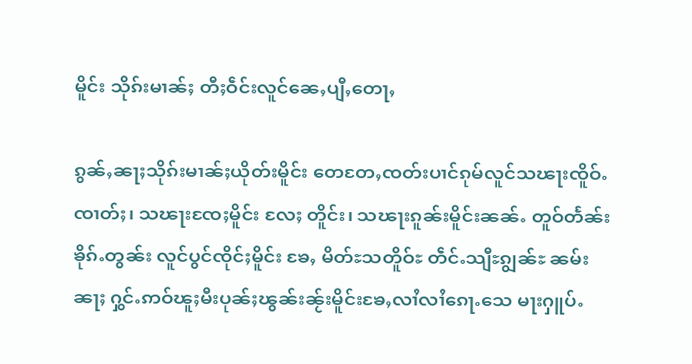မိူင်း သိုၵ်းမၢၼ်ႈ တီႈဝဵင်းလူင်ၼေႇပျီႇတေႃႇ

ၵွၼ်ႇၼႃႈသိုၵ်းမၢၼ်ႈယိုတ်းမိူင်း တေတႄႇၸတ်းပၢင်ၵုမ်လူင်သၽႃးၸိူဝ်ႉၸၢတ်ႈ၊ သၽႃးၸႄႈမိူင်း လႄႈ တိူင်း၊ သၽႃးၵူၼ်းမိူင်းၼၼ်ႉ တူဝ်တႅၼ်းၶိုၵ်ႉတွၼ်း လူင်ပွင်ၸိုင်ႈမိူင်း ၶႄႇ မိတ်ႊသတိူဝ်ႊ တဵင်ႉသျီႊၵျွၼ်ႊ ၼမ်းၼႃႈ ႁွင်ႉဢဝ်ၽူႈမီးပုၼ်ႈၽွၼ်းၼႂ်းမိူင်းၶႄႇလၢႆလၢႆၵေႃႉသေ မႃးႁူပ်ႉ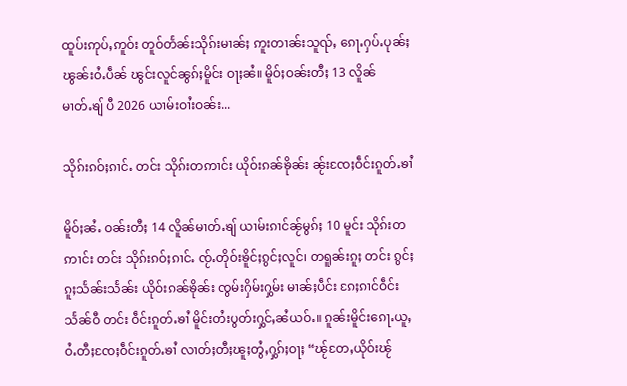ထူပ်းဢုပ်ႇဢူဝ်း တူဝ်တႅၼ်းသိုၵ်းမၢၼ်ႈ ဢူးတၢၼ်းသူၺ်ႇ ၵေႃႉႁပ်ႉပုၼ်ႈၽွၼ်းဝႆႉပဵၼ် ၽွင်းလူင်ၼွၵ်ႈမိူင်း ဝႃႈၼႆ။ မိူဝ်ႈဝၼ်းတီႈ 13 လိူၼ်မၢတ်ႉၶျ် ပီ 2026 ယၢမ်းဝၢႆးဝၼ်း...

သိုၵ်းၵဝ်ႈၵၢင်ႉ တင်း သိုၵ်းတဢၢင်း ယိုဝ်းၵၼ်ၶိုၼ်း ၼႂ်းၸႄႈဝဵင်းၵူတ်ႉၶၢႆ

မိူဝ်ႈၼႆႉ ဝၼ်းတီႈ 14 လိူၼ်မၢတ်ႉၶျ် ယၢမ်းၵၢင်ၼႂ်မွၵ်ႈ 10 မူင်း သိုၵ်းတဢၢင်း တင်း သိုၵ်းၵဝ်ႈၵၢင်ႉ ၸႂ်ႉတိုဝ်းၶိူင်ႈၵွင်ႈလူင်၊ တရူၼ်းၵူႈ တင်း ၵွင်ႈၵူႈသႅၼ်းသႅၼ်း ယိုဝ်းၵၼ်ၶိုၼ်း ၸွမ်းႁိမ်းႁွမ်း မၢၼ်ႈပဵင်း ၵႄႈၵၢင်ဝဵင်းသႅၼ်ဝီ တင်း ဝဵင်းၵူတ်ႉၶၢႆ မိူင်းတႆးပွတ်းႁွင်ႇၼႆယဝ်ႉ။ ၵူၼ်းမိူင်းၵေႃႉယူႇဝႆႉတီႈၸႄႈဝဵင်းၵူတ်ႉၶၢႆ လၢတ်ႈတီႈၽူႈတွႆႇႁွၵ်ႈဝႃႈ “ၽႂ်တႄႇယိုဝ်းၽႂ်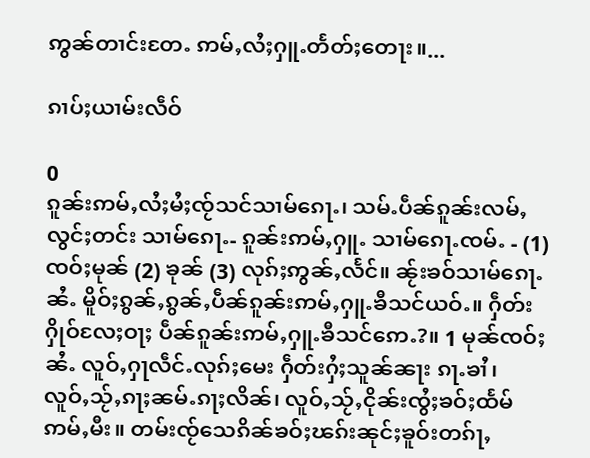ဢွၼ်တၢင်းတႄႉ ဢမ်ႇလႆႈႁူႉတႅတ်ႈတေႃး။...

ၵၢပ်ႈယၢမ်းလဵဝ်

0
ၵူၼ်းဢမ်ႇလႆႈမႆႈၸႂ်သင်သၢမ်ၵေႃႉ၊ သမ်ႉပဵၼ်ၵူၼ်းလမ်ႇလွင်ႈတင်း သၢမ်ၵေႃႉ- ၵူၼ်းဢမ်ႇႁူႉ သၢမ်ၵေႃႉၸမ်ႉ - (1) ၸဝ်ႈမုၼ် (2) ၶုၼ် (3) လုၵ်ႈဢွၼ်ႇလႅင်။ ၼႂ်းၶဝ်သၢမ်ၵေႃႉၼႆႉ မိူဝ်ႈၵွၼ်ႇၵွၼ်ႇပဵၼ်ၵူၼ်းဢမ်ႇႁူႉၶီသင်ယဝ်ႉ။ ႁဵတ်းႁိုဝ်လႄႈဝႃႈ ပဵၼ်ၵူၼ်းဢမ်ႇႁူႉၶီသင်ဢေႉ?။ 1 မုၼ်ၸဝ်ႈၼႆႉ လူဝ်ႇႁႃလဵင်ႉလုၵ်ႈမေး ႁဵတ်းႁႆႈသူၼ်ၼႃး ၵႃႉၶၢႆ၊ လူဝ်ႇသႂ်ႇၵႃႈၼမ်ႉၵႃႈလိၼ်၊ လူဝ်ႇသႂ်ႇငိုၼ်းၸွႆႈၶဝ်ႈထႅမ်ဢမ်ႇမီး။ တမ်းၸႂ်သေၵိၼ်ၶဝ်ႈၽၵ်းၼုင်ႈၶူဝ်းတၵ်ႃႇ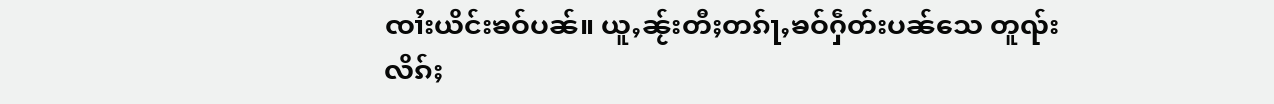ၸၢႆးယိင်းၶဝ်ပၼ်။ ယူႇၼႂ်းတီႈတၵ်ႃႇၶဝ်ႁဵတ်းပၼ်သေ တူၺ်းလိၵ်ႈ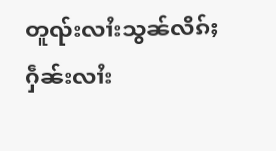တူၺ်းလၢႆးသွၼ်လိၵ်ႈႁဵၼ်းလၢႆး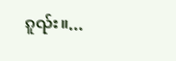ၵူၺ်း။...